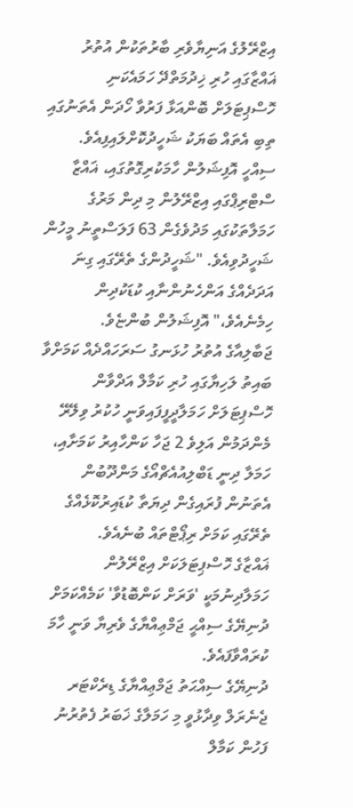އިޒްރޭލުގެ އަނިޔާވެރި ބާރުތަކުން އުތުރު ޣައްޒާގައި ހުރި ޚިދުމަތްދޭ ހަމައެކަނި ހޮސްޕިޓަލަށް ބޮންއަޅާ ފަރުވާ ހޯދަން އެތަނުގައި ތިބި އެތައް ބަޔަކު ޝަހީދުކޮށްލައިފިއެވެ.
ސިއްހީ އޮފިޝަލުން ހާމަކުރިގޮތުގައި، ޣައްޒާ ސްޓްރިޕްގައި އިޒްރޭލުން މި ދިން މަރުގެ ހަމަލާތަކުގައި މަދުވެގެން 63 ފަލަސްތީނު މީހުން ޝަހީދުވިއެވެ. "ޝަހީދުންގެ ތެރޭގައި ގިނަ އަދަދެއްގެ އަންހެނުންނާއި ކުޑަކުދިން ހިމެނެއެވެ،" އޮފިޝަލުން ބުންޏެވެ.
ޖަބާލިއާގެ އުތުރު ހުޅަނގު ސަރަހައްދެއް ކަމަށްވާ ބައިތު ލަހިޔާގައި ހުރި ކަމާލް އަދްވާން ހޮސްޕިޓަލަށް ހަމަލާދީފީފައިވަނީ ހުކުރު ވިލޭރޭ މެންދަމުން އަލިވެ 2 ޖަހާ ކަންހާއިރު ކަމަށާއި، ހަމަލާ ދިނީ ޑަބްލިއުއެޗްއޯގެ މަންދޫބުން އެތަނުން ފުރައިގެން ދިޔަތާ ކުޑައިރުކޮޅެއްގެ ތެރޭގައި ކަމަށް ރިޕޯޓްތައް ބުނެއެވެ.
ޣައްޒާގެ ހޮސްޕިޓަލަކަށް އިޒްރޭލުން ހަމަލާދިނުމަކީ 'ވަރަށް ކަންބޮޑުވާ' ކަމެއްކަމަށް ދުނިޔޭގެ ސިއްޙީ ޖަމްޢިއްޔާގެ ވެރިޔާ ވަނީ ހާމަ ކުރައްވާފައެވެ.
ދުނިޔޭގެ ސިއްޙަތު ޖަމްޢިއްޔާގެ ޑިރެކްޓަރ ޖެނެރަލް ވިދާޅުވީ މި ހަމަލާގެ ޚަބަރު ފެތުރުނު ފަހުން ކަމާލް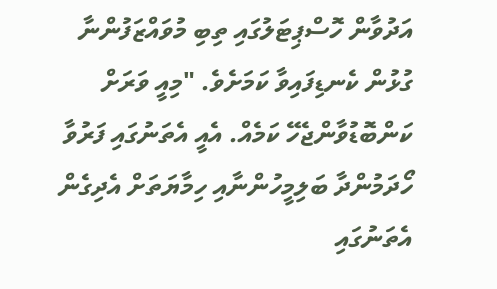އަދުވާން ހޮސްޕިޓަލުގައި ތިބި މުވައްޒަފުންނާ ގުޅުން ކެނޑިފައިވާ ކަމަށެވެ. "މިއީ ވަރަށް ކަންބޮޑުވާންޖެހޭ ކަމެއް. އެއީ އެތަނުގައި ފަރުވާ ހޯދަމުންދާ ބަލިމީހުންނާއި ހިމާޔަތަށް އެދިގެން އެތަނުގައި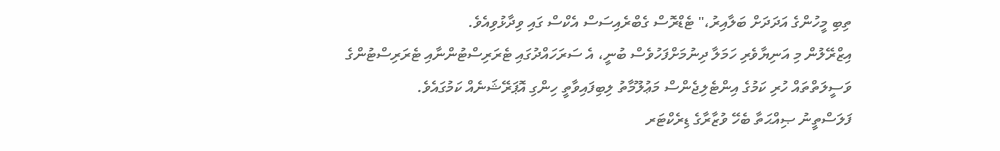ތިބި މީހުންގެ އަދަދަށް ބަލާއިރު،" ޓެޑްރޮސް ގެބްރެއިސަސް އެކްސް ގައި ވިދާޅުވިއެވެ.
އިޒްރޭލުން މި އަނިޔާވެރި ހަމަލާ ދިނުމަށްފަހުވެސް ބުނީ، އެ ސަރަހައްދުގައި ޓެރަރިސްޓުންނާއި ޓެރަރިސްޓުންގެ ވަސީލަތްތައް ހުރި ކަމުގެ އިންޓެލިޖެންސް މަޢުލޫމާތު ލިބިފައިވާތީ ހިންގި އޮޕަރޭޝަނެއް ކަމުގައެވެ.
ފަލަސްތީނު ޞިއްޙަތާ ބެހޭ ވުޒާރާގެ ޑިރެކްޓަރ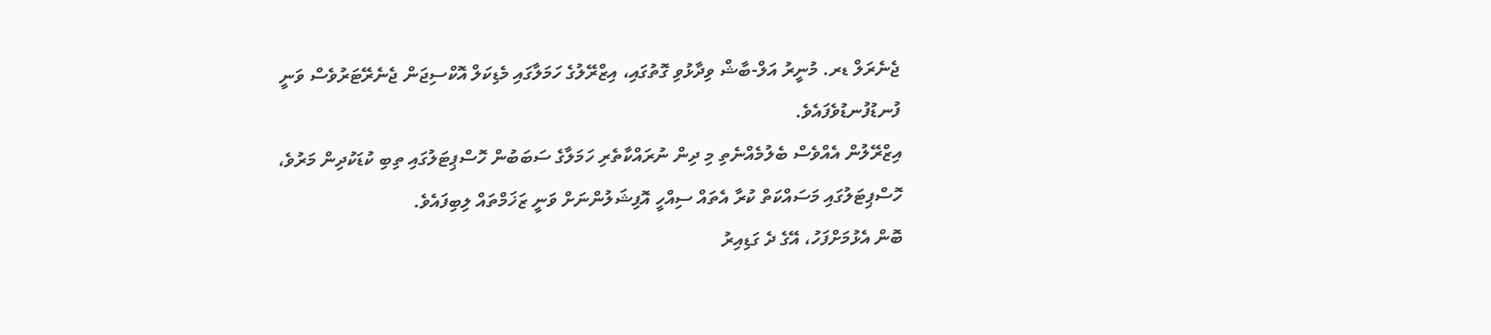ޖެނެރަލް ޑރ. މުނީރު އަލް-ބާޝް ވިދާޅުވި ގޮތުގައި، އިޒްރޭލުގެ ހަމަލާގައި މެޑިކަލް އޮކްސިޖަން ޖެނެރޭޓަރުވެސް ވަނީ ފުނޑުފުނޑުވެފައެވެ.
އިޒްރޭލުން އެއްވެސް ބެލުމެއްނެތި މި ދިން ނުރައްކާތެރި ހަމަލާގެ ސަބަބުން ހޮސްޕިޓަލުގައި ތިބި ކުޑަކުދިން މަރުވެ، ހޮސްޕިޓަލުގައި މަސައްކަތް ކުރާ އެތައް ސިއްހީ އޮފިޝަލުންނަށް ވަނީ ޒަޚަމްތައް ލިބިފައެވެ.
ބޮން އެޅުމަށްފަހު، އޭގެ ދެ ގަޑިއިރު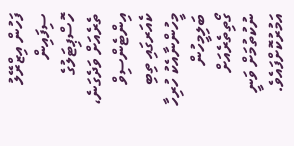ފަހުން އިޒްރޭލު ސިފައިން ހޮސްޕިޓަލުގެ ތެރެއަށް ވަދެގަނެ، އިންޓެންސިވް ކެއަރގައި ތިބި މީހުންނާއެކު ހުރިހާ ބަލިމީހުން ގޯތިތެރެއަށް ނުކުތުމަށް ވަނީ އަމުރުކޮށްފައެވެ.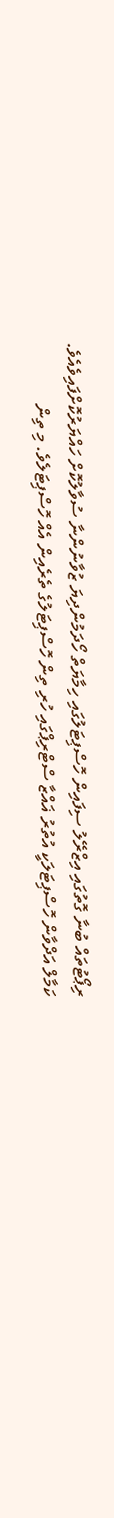ރިޕޯޓުތައް ބުނާ ގޮތުގައި އިޒްރޭލު ސިފައިން ހޮސްޕިޓަލުގައި ހިމާޔަތް ހޯދަމުންދިޔަ ޒުވާނުންނާ ސުވާލުކޮށް ހައްޔަރުކޮށްފައިވެއެވެ.
ކަމާލް އަދްވާން ހޮސްޕިޓަލަކީ އުތުރު ޣައްޒާ ސްޓްރިޕްގައި ހުރި ތިން ހޮސްޕިޓަލުގެ ތެރެއިން އެއް ހޮސްޕިޓަލެވެ. މި ތިން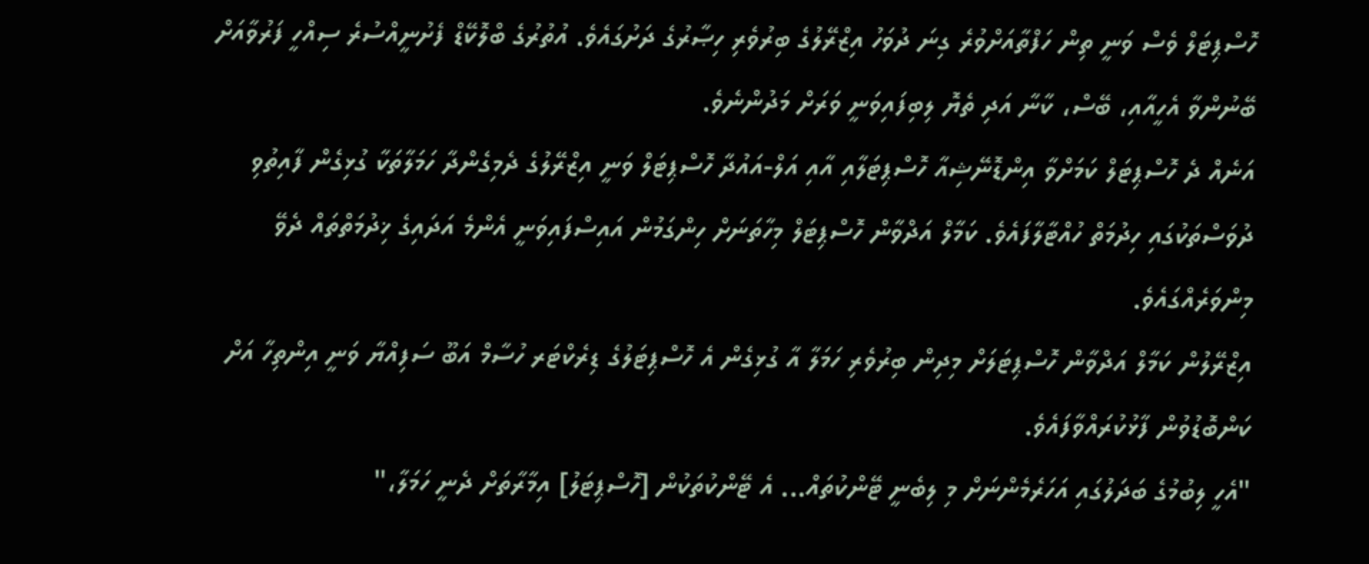ހޮސްޕިޓަލް ވެސް ވަނީ ތިން ހަފްތާއަށްވުރެ ގިނަ ދުވަހު އިޒްރޭލުގެ ބިރުވެރި ހިޞާރުގެ ދަށުގައެވެ. އުތުރުގެ ބްލޮކޭޑް ފެށުނީއްސުރެ ސިއްހީ ފަރުވާއަށް ބޭނުންވާ އެހީއާއި، ބޭސް، ކާނާ އަދި ތެޔޮ ލިބިފައިވަނީ ވަރަށް މަދުންނެވެ.
އަނެއް ދެ ހޮސްޕިޓަލް ކަމަށްވާ އިންޑޮނޭޝިއާ ހޮސްޕިޓަލާއި އާއި އަލް-އައުދާ ހޮސްޕިޓަލް ވަނީ އިޒްރޭލުގެ ދެމިގެންދާ ހަމަލާތަކާ ގުޅިގެން ފާއިތުވި ދުވަސްތަކުގައި ހިދުމަތް ހުއްޓާލާފައެވެ. ކަމާލް އަދްވާން ހޮސްޕިޓަލް މިހާތަނަށް ހިންގަމުން އައިސްފައިވަނީ އެންމެ އަދައިގެ ޚިދުމަތްތައް ދެވޭ މިންވަރެއްގައެވެ.
އިޒްރޭލުން ކަމާލް އަދްވާން ހޮސްޕިޓަލަށް މިދިން ބިރުވެރި ހަމަލާ އާ ގުޅިގެން އެ ހޮސްޕިޓަލުގެ ޑިރެކްޓަރ ހުސާމް އަބޫ ސަފިއްޔާ ވަނީ އިންތިހާ އަށް ކަންބޮޑުވުން ފާޅުކުރައްވާފައެވެ.
"އެހީ ލިބުމުގެ ބަދަލުގައި އަހަރެމެންނަށް މި ލިބެނީ ޓޭންކުތައް... އެ ޓޭންކުތަކުން [ހޮސްޕިޓަލު] އިމާރާތަށް ދެނީ ހަމަލާ،"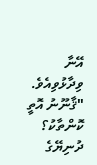އޭނާ ވިދާޅުވިއެވެ.
"ޤާނޫނު އޮތީ ކޮންތާކު؟ ދުނިޔޭގެ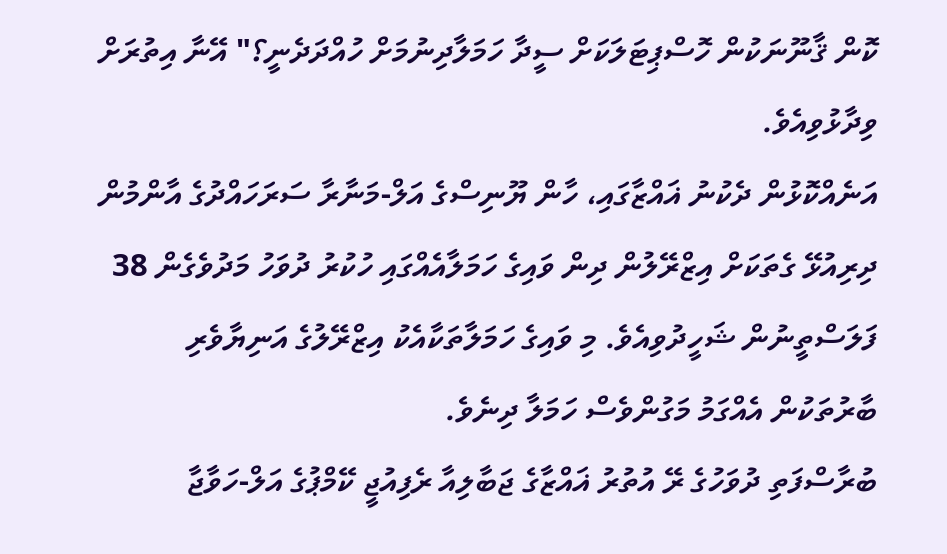ކޮން ޤާނޫނަކުން ހޮސްޕިޓަލަކަށް ސީދާ ހަމަލާދިނުމަށް ހުއްދަދެނީ؟" އޭނާ އިތުރަށް ވިދާޅުވިއެވެ.
އަނެއްކޮޅުން ދެކުނު ޣައްޒާގައި، ހާން ޔޫނިސްގެ އަލް-މަނާރާ ސަރަހައްދުގެ އާންމުން ދިރިއުޅޭ ގެތަކަށް އިޒްރޭލުން ދިން ވައިގެ ހަމަލާއެއްގައި ހުކުރު ދުވަހު މަދުވެގެން 38 ފަލަސްތީނުން ޝަހީދުވިއެވެ. މި ވައިގެ ހަމަލާތަކާއެކު އިޒްރޭލުގެ އަނިޔާވެރި ބާރުތަކުން އެއްގަމު މަގުންވެސް ހަމަލާ ދިނެވެ.
ބުރާސްފަތި ދުވަހުގެ ރޭ އުތުރު ޣައްޒާގެ ޖަބާލިއާ ރެފިއުޖީ ކޭމްޕުގެ އަލް-ހަވާޖާ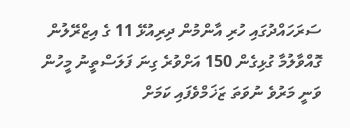ސަރަހައްދުގައި ހުރި އާންމުން ދިރިއުޅޭ 11 ގެ އިޒްރޭލުން ގޮއްވާލުމާ ގުޅިގެން 150 އަށްވުރެ ގިނަ ފަލަސްތީނު މީހުން ވަނީ މަރުވެ ނުވަތަ ޒަޚަމްވެފައި ކަމަށް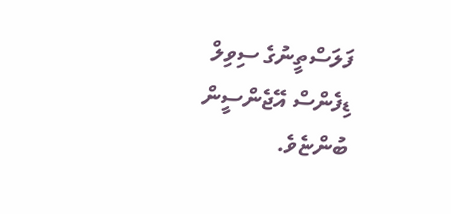ފަލަސްތީނުގެ ސިވިލް ޑިފެންސް އޭޖެންސީން ބުންޏެވެ.